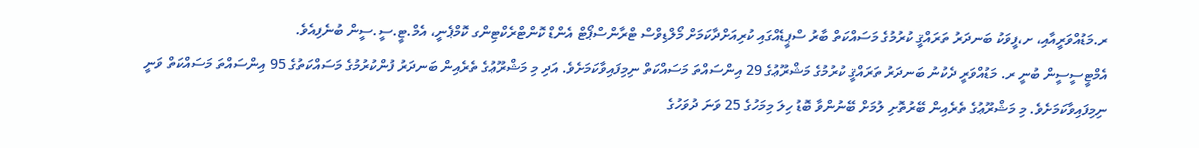ރ.މަޑުއްވަރީއާއި، ށ،ފީވަކު ބަނދަރު ތަރައްޤީ ކުރުމުގެ މަސައްކަތް ބާރު ސްޕީޑެއްގައި ކުރިއަށްދާކަމަށް މޯލްޑިވްސް ޓްރާންސްޕޯޓް އެންޑް ކޮންޓްރެކްޓިންގ ކޮމްޕެނީ، އެމް.ޓީ.ސީ.ސީން ބުނެފިއެވެ.
އެމްޓީސީސީން ބުނީ ރ. މަޑުއްވަރީ ދެކުނު ބަނދަރު ތަރައްޤީ ކުރުމުގެ މަޝްރޫޢުގެ 29 އިންސައްތަ މަސައްކަތް ނިމިފައިވާކަމަށެވެ. އަދި މި މަޝްރޫޢުގެ ތެރެއިން ބަނދަރު ފުންކުރުމުގެ މަސައްކަތުގެ 95 އިންސައްތަ މަސައްކަތް ވަނީ ނިމިފައިވާކަމަށެވެ. މި މަޝްރޫޢުގެ ތެރެއިން ބޭރުތޮށި ލުމަށް ބޭނުންވާ ބޮޑު ހިލަ މިމަހުގެ 25 ވަނަ ދުވަހުގެ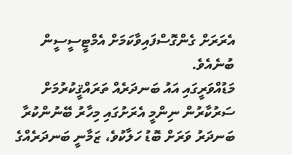އެރަރަށް ގެންގޮސްފައިވާކަމަށް އެމްޓީސީސީން ބުނެއެވެ.
މަޑުއްވަރީގައި އައު ބަނދަރެއް ތަރައްޤީކުރުމަށް ސަރުކާރުން ނިންމީ އެރަށުގައި މިހާރު ބޭނުންކުރާ ބަނދަރު ވަރަށް ބޮޑު ހަލާކުވެ، ޒަމާނީ ބަނދަރެއްގެ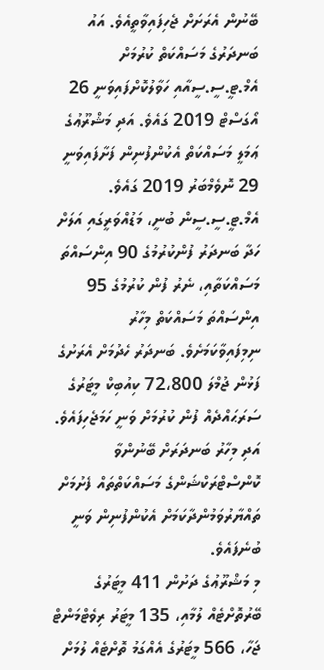ބޭނުން އެރަށަށް ޖެހިފައިވާތީއެވެ. އައު ބަނދަރުގެ މަސައްކަތް ކުރުމަށް އެމް.ޓީ.ސީ.ސީއާއި ހަވާލުކޮށްފައިވަނީ 26 އޯގަސްޓް 2019 ގައެވެ. އަދި މަޝްރޫޢުގެ ޢަމަލީ މަސައްކަތް އެކުންފުނިން ފަށާފައިވަނީ 29 ނޮވެމްބަރު 2019 ގައެވެ.
އެމް.ޓީ.ސީ.ސީން ބުނީ، މަޑުއްވަރީގައި އަލަށް ހަދާ ބަނދަރު ފުންކުރުމުގެ 90 އިންސައްތަ މަސައްކަތާއި، ނެރު ފުން ކުރުމުގެ 95 އިންސައްތަ މަސައްކަތް މިހާރު ނިމިފައިވާކަމަށެވެ. ބަނދަރު ހެދުމަށް އެރަށުގެ ފަޅުން ޖުމްލަ 72،800 ކިއުބިކް މީޓަރުގެ ސަރަޙައްދެއް ފުން ކުރުމަށް ވަނީ ހަމަޖެހިފައެވެ. އަދި މިހާރު ބަނދަރަށް ބޭނުންވާ ކޮންސްޓްރަކްޝަންގެ މަސައްކަތްތައް ފެށުމަށް ތައްޔާރުވަމުންދާކަމަށް އެކުންފުނިން ވަނީ ބުނެފައެވެ.
މި މަޝްރޫޢުގެ ދަށުން 411 މީޓަރުގެ ބޭރުތޮށްޓެއް ލުމާއި، 135 މީޓަރު ރިވެޓްމަންޓް ޖަހާ، 566 މީޓަރުގެ އެއްގަމު ތޮށްޓެއް ލުމަށް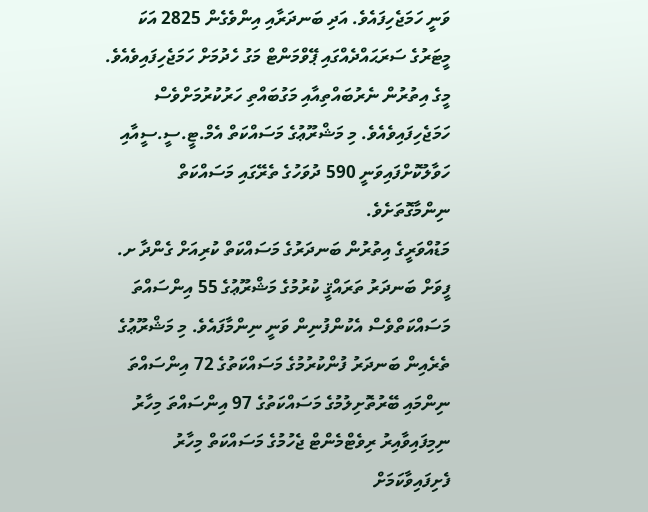ވަނީ ހަމަޖެހިފައެވެ. އަދި ބަނދަރާއި އިންވެގެން 2825 އަކަ މީޓަރުގެ ސަރަޙައްދެއްގައި ޕޭވްމަންޓް މަގު ހެދުމަށް ހަމަޖެހިފައިވެއެވެ. މީގެ އިތުރުން ނެރުބައްތިއާއި މަގުބައްތި ހަރުކުރުމަށްވެސް ހަމަޖެހިފައިވެއެވެ. މި މަޝްރޫޢުގެ މަސައްކަތް އެމް.ޓީ.ސީ.ސީއާއި ހަވާލުކޮށްފައިވަނީ 590 ދުވަހުގެ ތެރޭގައި މަސައްކަތް ނިންމާގޮތަށެވެ.
މަޑުއްވަރީގެ އިތުރުން ބަނދަރުގެ މަސައްކަތް ކުރިއަށް ގެންދާ ށ. ފީވަށް ބަނދަރު ތަރައްޤީ ކުރުމުގެ މަޝްރޫޢުގެ 55 އިންސައްތަ މަސައްކަތްވެސް އެކުންފުނިން ވަނީ ނިންމާފައެވެ. މި މަޝްރޫޢުގެ ތެރެއިން ބަނދަރު ފުންކުރުމުގެ މަސައްކަތުގެ 72 އިންސައްތަ ނިންމައި ބޭރުތޮށިލުމުގެ މަސައްކަތުގެ 97 އިންސައްތަ މިހާރު ނިމިފައިވާއިރު ރިވެޓްމެންޓް ޖެހުމުގެ މަސައްކަތް މިހާރު ފެށިފައިވާކަމަށް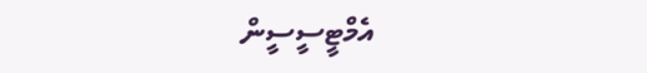އެމްޓީސީސީން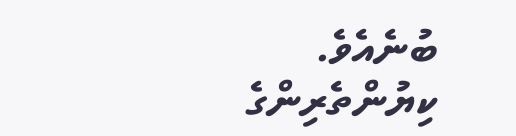ބުނެއެވެ.
ކިޔުންތެރިންގެ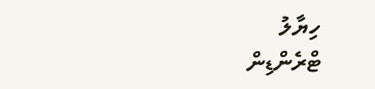ހިޔާލު
ޓްރެންޑިން